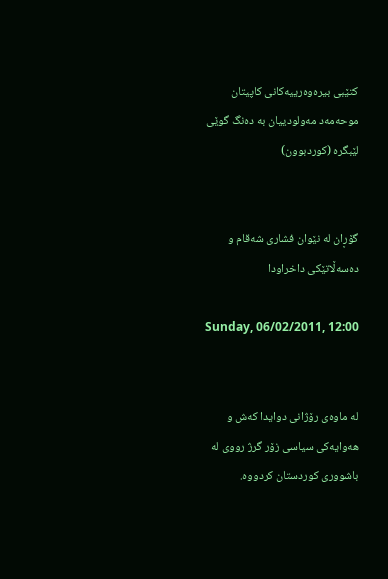کتێبی بیرەوەرییەکانی کاپیتان موحەمەد مەولودییان بە دەنگ گوێی لێبگرە (کوردبوون)


گۆڕان له‌ نێوان فشاری‌ شه‌قام و ده‌سه‌ڵاتێكی‌ داخراودا

Sunday, 06/02/2011, 12:00


له‌ ماوه‌ی‌ رۆژانی‌ دوایدا كه‌ش و هه‌وایه‌كی‌ سیاسی‌ زۆر گرژ رووی‌ له‌ باشووری‌ كوردستان كردووه‌.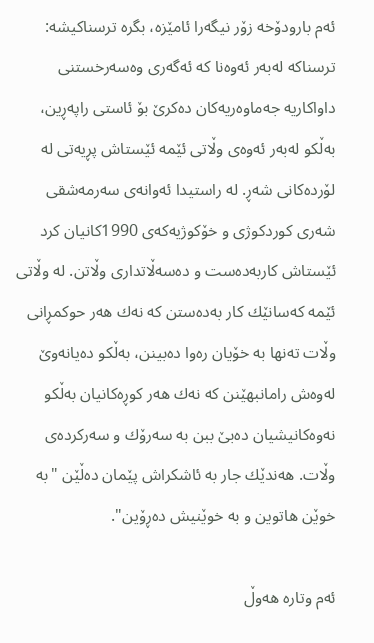ئه‌م بارودۆخه‌ زۆر نیگه‌را ئامێزه‌، بگره‌ ترسناكیشه‌: ترسناكه‌ له‌به‌ر ئه‌وه‌نا كه‌ ئه‌گه‌ری‌ وه‌سه‌رخستنی‌ داواكاریه‌ جه‌ماوه‌ریه‌كان ده‌كرێ‌ بۆ ئاستی‌ راپه‌ڕین، به‌ڵكو له‌به‌ر ئه‌وه‌ی‌ وڵاتی‌ ئێمه‌ ئێستاش پڕیه‌تی‌ له‌ لۆرده‌كانی‌ شه‌ڕ. له‌ راستیدا ئه‌وانه‌ی‌ سه‌رمه‌شقی‌ شه‌ری‌ كوردكوژی‌ و خۆكوژیه‌كه‌ی‌ 1990كانیان كرد ئێستاش كاربه‌ده‌ست و ده‌سه‌ڵاتداری‌ وڵاتن. له‌ وڵاتی‌ ئێمه‌ كه‌سانێك كار به‌ده‌ستن كه‌ نه‌ك هه‌ر حوكمڕانی‌ وڵات ته‌نها به‌ خۆیان ره‌وا ده‌بینن، به‌ڵكو ده‌یانه‌وێ‌ له‌وه‌ش رامانبهێنن كه‌ نه‌ك هه‌ر كوڕه‌كانیان به‌ڵكو نه‌وه‌كانیشیان ده‌بێ‌ ببن به‌ سه‌رۆك و سه‌ركرده‌ی‌ وڵات. هه‌ندێك جار به‌ ئاشكراش پێمان ده‌ڵێن "به‌ خوێن هاتوین و به‌ خوێنیش ده‌ڕۆین".

ئه‌م وتاره‌ هه‌وڵ‌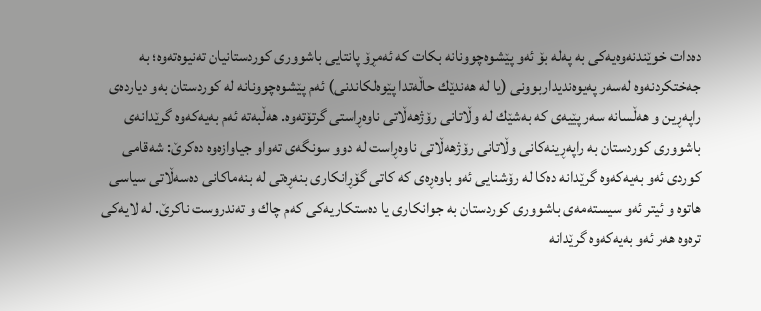ده‌دات خوێندنه‌وه‌یه‌كی‌ به‌ په‌له‌ بۆ ئه‌و پێشوه‌چوونانه‌ بكات كه‌ ئه‌مڕۆ پانتایی‌ باشووری‌ كوردستانیان ته‌نیوه‌ته‌وه‌؛ به‌ جه‌ختكردنه‌وه‌ له‌سه‌ر په‌یوه‌ندیداربوونی‌ (یا له‌ هه‌ندێك حاڵه‌تدا پێوه‌لكاندنی‌) ئه‌م پێشوه‌چوونانه‌ له‌ كوردستان به‌و دیارده‌ی‌ راپه‌ڕین و هه‌ڵسانه‌ سه‌ر پێیه‌ی‌ كه‌ به‌شێك له‌ وڵاتانی‌ رۆژهه‌ڵاتی‌ ناوه‌ڕاستی‌ گرتۆته‌وه‌. هه‌ڵبه‌ته‌ ئه‌م به‌یه‌كه‌وه‌ گرێدانه‌ی‌ باشووری‌ كوردستان به‌ راپه‌ڕینه‌كانی‌ وڵاتانی‌ رۆژهه‌ڵاتی‌ ناوه‌ڕاست له‌ دوو سونگه‌ی‌ ته‌واو جیاوازه‌وه‌ ده‌كرێ‌: شه‌قامی‌ كوردی‌ ئه‌و به‌یه‌كه‌وه‌ گرێدانه‌ ده‌كا له‌ رۆشنایی‌ ئه‌و باوه‌ڕه‌ی‌ كه‌ كاتی‌ گۆڕانكاری‌ بنه‌ڕه‌تی‌ له‌ بنه‌ماكانی‌ ده‌سه‌ڵاتی‌ سیاسی‌ هاتوه‌ و ئیتر ئه‌و سیسته‌مه‌ی‌ باشووری‌ كوردستان به‌ جوانكاری یا ده‌ستكاریه‌كی‌ كه‌م چاك و ته‌ندروست ناكرێ. له‌ لایه‌كی‌ تره‌وه‌ هه‌ر ئه‌و به‌یه‌كه‌وه‌ گرێدانه‌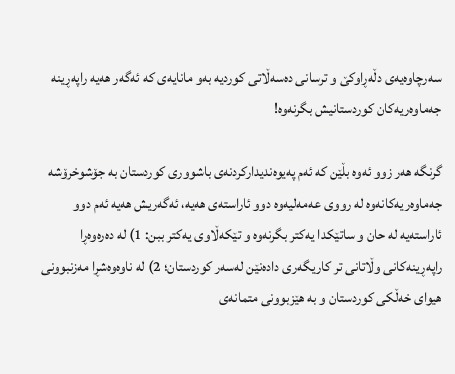سه‌رچاوه‌یه‌ی‌ دڵه‌ڕاوكێ‌ و ترسانی‌ ده‌سه‌ڵاتی‌ كوردیه‌ به‌و مانایه‌ی‌ كه‌ ئه‌گه‌ر هه‌یه‌ راپه‌ڕینه‌ جه‌ماوه‌ریه‌كان كوردستانیش بگرنه‌وه‌!

گرنگه‌ هه‌ر زوو ئه‌وه‌ بڵێن كه‌ ئه‌م په‌یوه‌ندیداركردنه‌ی‌ باشووری‌ كوردستان به‌ جۆشوخرۆشه‌ جه‌ماوه‌ریه‌كانه‌وه‌ له‌ رووی‌ عه‌مه‌لیه‌وه‌ دوو ئاراسته‌ی‌ هه‌یه‌، ئه‌گه‌ریش هه‌یه‌ ئه‌م دوو ئاراسته‌یه‌ له‌ حان و ساتێكدا یه‌كتر بگرنه‌وه‌ و تێكه‌ڵاوی‌ یه‌كتر ببن: 1) له‌ ده‌ره‌وه‌ڕا راپه‌ڕینه‌كانی‌ وڵاتانی‌ تر كاریگه‌ری‌ داده‌نێن له‌سه‌ر كوردستان؛ 2) له‌ ناوه‌وه‌شڕا مه‌زنبوونی‌ هیوای‌ خه‌ڵكی‌ كوردستان و به‌ هێزبوونی‌ متمانه‌ی‌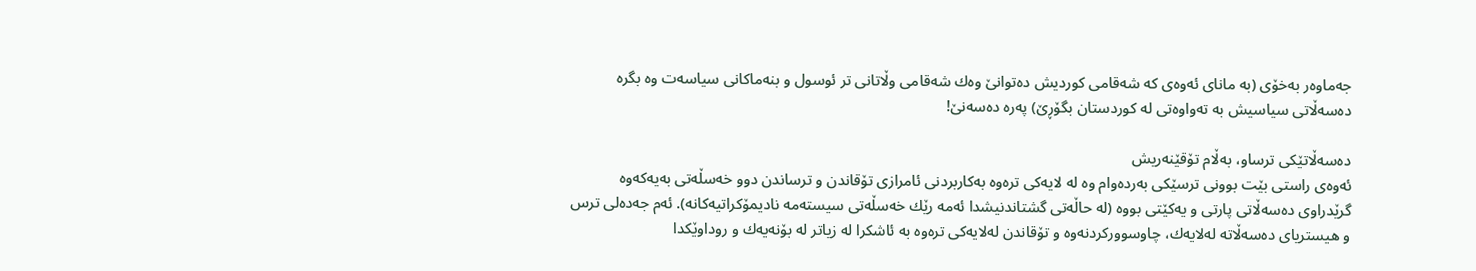جه‌ماوه‌ر به‌خۆی‌ (به‌ مانای‌ ئه‌وه‌ی‌ كه‌ شه‌قامی‌ كوردیش ده‌توانێ‌ وه‌ك شه‌قامی‌ وڵاتانی‌ تر ئوسول و بنه‌ماكانی‌ سیاسه‌ت وه‌ بگره‌ ده‌سه‌ڵاتی‌ سیاسیش به‌ ته‌واوه‌تی‌ له‌ كوردستان بگۆڕێ‌) په‌ره‌ ده‌سه‌نێ‌!

ده‌سه‌ڵاتێكی‌ ترساو، به‌ڵام تۆقێنه‌ریش
ئه‌وه‌ی‌ راستی‌ بێت بوونی‌ ترسێكی‌ به‌رده‌وام وه‌ له‌ لایه‌كی‌ تره‌وه‌ به‌كاربردنی‌ ئامرازی‌ تۆقاندن و ترساندن دوو خه‌سڵه‌تی‌ به‌یه‌كه‌وه‌ گرێدراوی‌ ده‌سه‌ڵاتی‌ پارتی‌ و یه‌كێتی‌ بووه‌ (له‌ حاڵه‌تی‌ گشتاندنیشدا ئه‌مه‌ رێك خه‌سڵه‌تی‌ سیسته‌مه‌ نادیمۆكراتیه‌كانه‌). ئه‌م جه‌ده‌لی‌ ترس و هیستریای‌ ده‌سه‌ڵاته‌ له‌لایه‌ك، چاوسووركردنه‌وه‌ و تۆقاندن له‌لایه‌كی‌ تره‌وه‌ به‌ ئاشكرا له‌ زیاتر له‌ بۆنه‌یه‌ك و روداوێكدا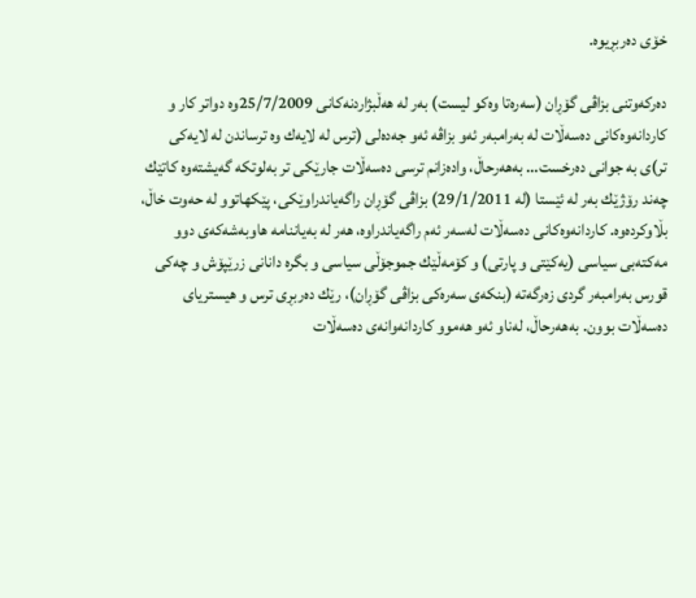خۆی‌ ده‌ربڕیوه‌.

ده‌ركه‌وتنی‌ بزاڤی‌ گۆڕان (سه‌ره‌تا وه‌كو لیست) به‌ر له‌ هه‌ڵبژاردنه‌كانی‌ 25/7/2009وه‌ دواتر كار و كاردانه‌وه‌كانی‌ ده‌سه‌ڵات له‌ به‌رامبه‌ر ئه‌و بزاڤه‌ ئه‌و جه‌ده‌لی‌ (ترس له‌ لایه‌ك وه‌ ترساندن له‌ لایه‌كی‌ تر)ی‌ به‌ جوانی‌ ده‌رخست... به‌هه‌رحاڵ، واده‌زانم ترسی‌ ده‌سه‌ڵات جارێكی‌ تر به‌لوتكه‌ گه‌یشته‌وه‌ كاتێك چه‌ند رۆژێك به‌ر له‌ ئێستا (له‌ 29/1/2011) بزاڤی‌ گۆڕان راگه‌یاندراوێكی‌، پێكهاتوو له‌ حه‌وت خاڵ، بڵاوكرده‌وه‌. كاردانه‌وه‌كانی‌ ده‌سه‌ڵات له‌سه‌ر ئه‌م راگه‌یاندراوه‌، هه‌ر له‌ به‌یاننامه‌ هاوبه‌شه‌كه‌ی‌ دوو مه‌كته‌بی‌ سیاسی‌ (یه‌كێتی‌ و پارتی‌) و كۆمه‌ڵێك جموجۆڵی‌ سیاسی‌ و بگره‌ دانانی‌ زرێپۆش و چه‌كی‌ قورس به‌رامبه‌ر گردی‌ زه‌رگه‌ته‌ (بنكه‌ی‌ سه‌ره‌كی‌ بزاڤی‌ گۆڕان)، رێك ده‌ربڕی‌ ترس و هیستریای‌ ده‌سه‌ڵات بوون. به‌هه‌رحاڵ، له‌ناو ئه‌و هه‌موو كاردانه‌وانه‌ی‌ ده‌سه‌ڵات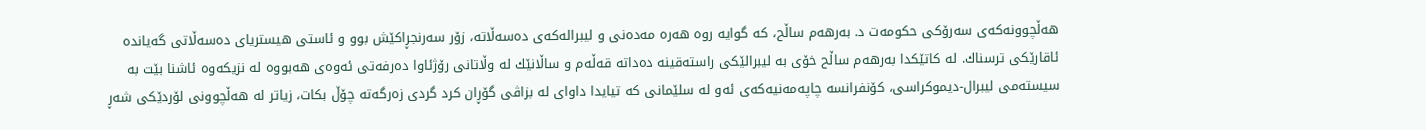هه‌ڵچوونه‌كه‌ی‌ سه‌رۆكی‌ حكومه‌ت د. به‌رهه‌م ساڵح، كه‌ گوایه‌ روه‌ هه‌ره‌ مه‌ده‌نی‌ و لیبراله‌كه‌ی‌ ده‌سه‌ڵاته‌، زۆر سه‌رنجڕاكێش بوو و ئاستی‌ هیستریای‌ ده‌سه‌ڵاتی‌ گه‌یانده‌ ئاقارێكی‌ ترسناك. له‌ كاتێكدا به‌رهه‌م ساڵح خۆی‌ به‌ لیبرالێكی‌ راسته‌قینه‌ ده‌داته‌ قه‌ڵه‌م و ساڵانێك له‌ وڵاتانی‌ رۆژئاوا ده‌رفه‌تی‌ ئه‌وه‌ی‌ هه‌بووه‌ له‌ نزیكه‌وه‌ ئاشنا بێت به‌ سیسته‌می‌ لیبرال-دیموكراسی‌، كۆنفرانسه‌ چاپه‌مه‌نیه‌كه‌ی‌ ئه‌و له‌ سلێمانی‌ كه‌ تیایدا داوای‌ له‌ بزاڤی‌ گۆڕان كرد گردی‌ زه‌رگه‌ته‌ چۆڵ بكات، زیاتر له‌ هه‌ڵچوونی‌ لۆردێكی‌ شه‌ڕ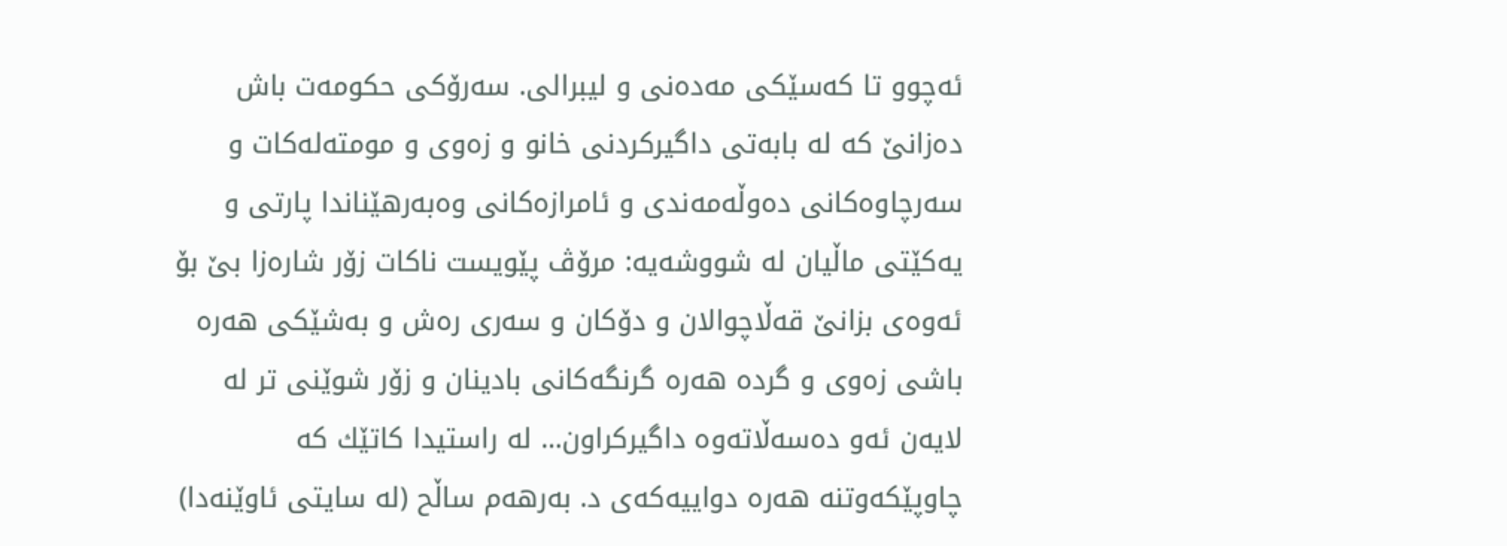ئه‌چوو تا كه‌سێكی‌ مه‌ده‌نی‌ و لیبرالی‌. سه‌رۆكی‌ حكومه‌ت باش ده‌زانێ‌ كه‌ له‌ بابه‌تی‌ داگیركردنی‌ خانو و زه‌وی‌ و مومته‌له‌كات و سه‌رچاوه‌كانی‌ ده‌وڵه‌مه‌ندی‌ و ئامرازه‌كانی‌ وه‌به‌رهێناندا پارتی‌ و یه‌كێتی‌ ماڵیان له‌ شووشه‌یه‌: مرۆڤ پێویست ناكات زۆر شاره‌زا بێ‌ بۆ ئه‌وه‌ی‌ بزانێ‌ قه‌ڵاچوالان و دۆكان و سه‌ری‌ ره‌ش و به‌شێكی‌ هه‌ره‌ باشی‌ زه‌وی‌ و گرده‌ هه‌ره‌ گرنگه‌كانی‌ بادینان و زۆر شوێنی‌ تر له‌ لایه‌ن ئه‌و ده‌سه‌ڵاته‌وه‌ داگیركراون... له‌ راستیدا كاتێك كه‌ چاوپێكه‌وتنه‌ هه‌ره‌ دواییه‌كه‌ی‌ د. به‌رهه‌م ساڵح (له‌ سایتی‌ ئاوێنه‌دا)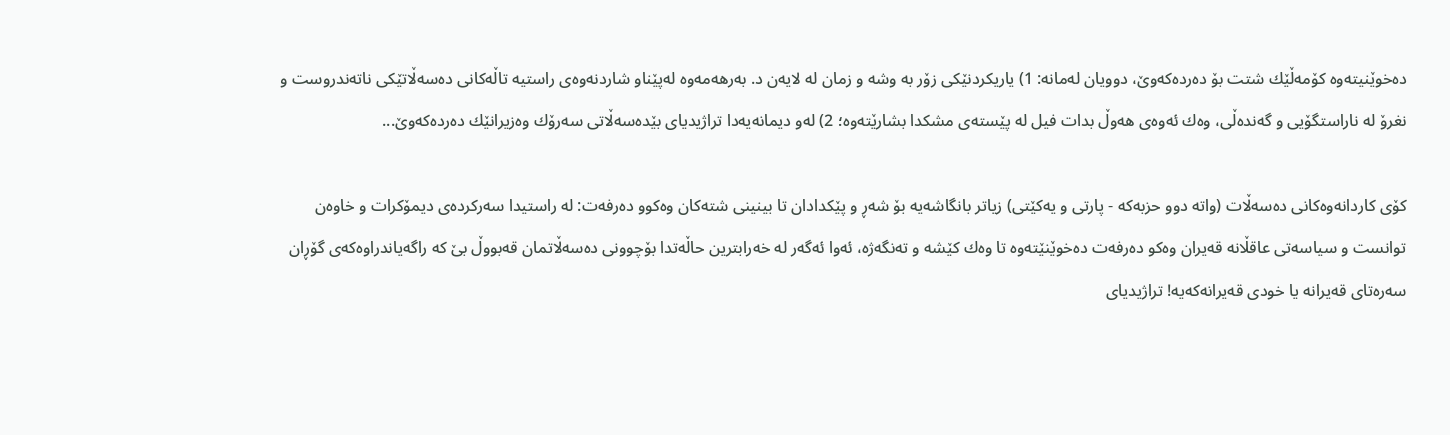ده‌خوێنیته‌وه‌ كۆمه‌ڵێك شتت بۆ ده‌رده‌كه‌وێ‌، دوویان له‌مانه‌: 1) یاریكردنێكی‌ زۆر به‌ وشه‌ و زمان له‌ لایه‌ن د. به‌رهه‌مه‌وه‌ له‌پێناو شاردنه‌وه‌ی‌ راستیه‌ تاڵه‌كانی‌ ده‌سه‌ڵاتێكی‌ ناته‌ندروست و نغرۆ له‌ ناراستگۆیی‌ و گه‌نده‌ڵی‌، وه‌ك ئه‌وه‌ی‌ هه‌وڵ بدات فیل له‌ پێسته‌ی‌ مشكدا بشارێته‌وه‌؛ 2) له‌و دیمانه‌یه‌دا تراژیدیای‌ بێده‌سه‌ڵاتی سه‌رۆك وه‌زیرانێك ده‌رده‌كه‌وێ‌...

كۆی‌ كاردانه‌وه‌كانی‌ ده‌سه‌ڵات (واته‌ دوو حزبه‌كه‌ - پارتی‌ و یه‌كێتی‌) زیاتر بانگاشه‌یه‌ بۆ شه‌ڕ و پێكدادان تا بینینی‌ شته‌كان وه‌كوو ده‌رفه‌ت: له‌ راستیدا سه‌ركرده‌ی‌ دیمۆكرات و خاوه‌ن توانست و سیاسه‌تی‌ عاقڵانه‌ قه‌یران وه‌كو ده‌رفه‌ت ده‌خوێنێته‌وه‌ تا وه‌ك كێشه‌ و ته‌نگه‌ژه‌، ئه‌وا ئه‌گه‌ر له‌ خه‌رابترین حاڵه‌تدا بۆچوونی‌ ده‌سه‌ڵاتمان قه‌بووڵ بێ‌ كه‌ راگه‌یاندراوه‌كه‌ی‌ گۆڕان سه‌ره‌تای‌ قه‌یرانه‌ یا خودی‌ قه‌یرانه‌كه‌یه‌! تراژیدیای‌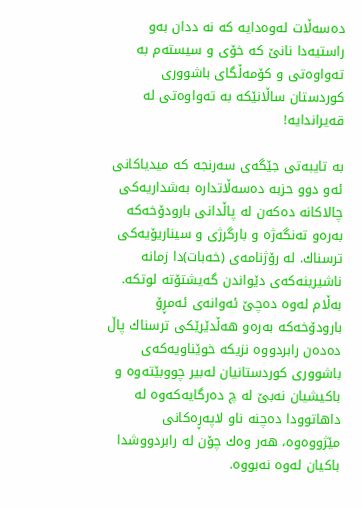ده‌سه‌ڵات له‌وه‌دایه‌ كه‌ نه‌ ددان به‌و راستیه‌دا نانێ‌ كه‌ خۆی‌ و سیسته‌م به‌ ته‌واوه‌تی‌ و كۆمه‌ڵگای‌ باشووری‌ كوردستان ساڵانێكه‌ به‌ ته‌واوه‌تی‌ له‌ قه‌یراندایه‌!

به‌ تایبه‌تی‌ جێگه‌ی‌ سه‌رنجه‌ كه‌ میدیاكانی‌ ئه‌و دوو حزبه‌ ده‌سه‌ڵاتداره‌ به‌شداریه‌كی‌ چالاكانه‌ ده‌كه‌ن له‌ پاڵدانی‌ بارودۆخه‌كه‌ به‌ره‌و ته‌نگه‌ژه‌ و بارگرژی‌ و سیناریۆیه‌كی‌ ترسناك. له‌ رۆژنامه‌ی‌ (خه‌بات)دا زمانه‌ ناشیرینه‌كه‌ی‌ دێواندن گه‌یشتۆته‌ لوتكه‌. به‌ڵام له‌وه‌ ده‌چێ‌ ئه‌وانه‌ی‌ ئه‌مڕۆ بارودۆخه‌كه‌ به‌ره‌و هه‌ڵدێرێكی‌ ترسناك پاڵ ده‌ده‌ن رابردووه‌ نزیكه‌ خوێناویه‌كه‌ی‌ باشووری‌ كوردستانیان له‌بیر چووبێته‌وه‌ و باكیشیان نه‌بێ‌ له‌ چ ده‌رگایه‌كه‌وه‌ له‌ داهاتوودا ده‌چنه‌ ناو لاپه‌ڕه‌كانی‌ مێژووه‌وه‌، هه‌ر وه‌ك چۆن له‌ رابردووشدا باكیان له‌وه‌ نه‌بووه‌.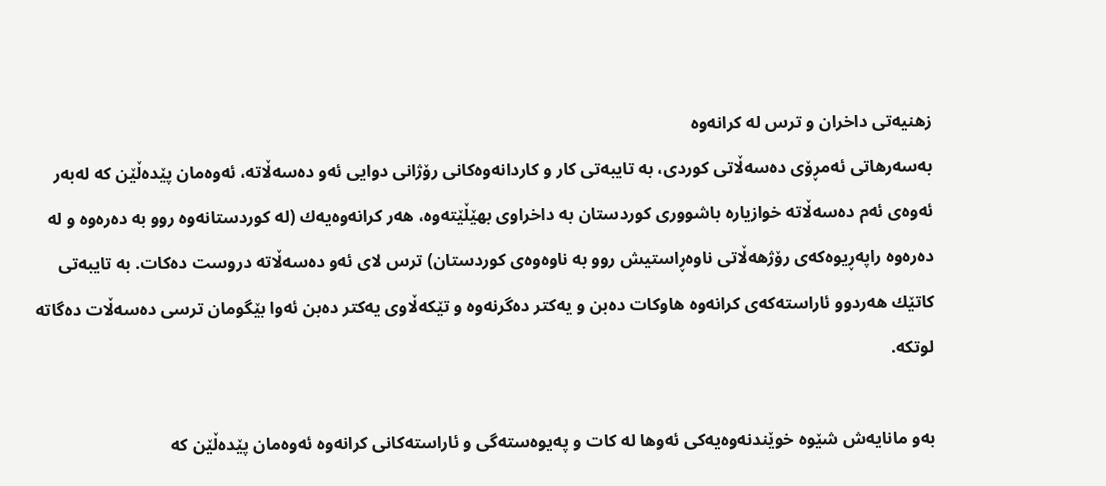زهنیه‌تی‌ داخران و ترس له‌ كرانه‌وه‌
به‌سه‌رهاتی‌ ئه‌مڕۆی‌ ده‌سه‌ڵاتی‌ كوردی‌، به‌ تایبه‌تی‌ كار و كاردانه‌وه‌كانی‌ رۆژانی‌ دوایی‌ ئه‌و ده‌سه‌ڵاته‌، ئه‌وه‌مان پێده‌ڵێن كه‌ له‌به‌ر ئه‌وه‌ی‌ ئه‌م ده‌سه‌ڵاته‌ خوازیاره‌ باشووری‌ كوردستان به‌ داخراوی‌ بهێڵێته‌وه‌، هه‌ر كرانه‌وه‌یه‌ك (له‌ كوردستانه‌وه‌ روو به‌ ده‌ره‌وه‌ و له‌ ده‌ره‌وه‌ راپه‌ڕیوه‌كه‌ی‌ رۆژهه‌ڵاتی‌ ناوه‌ڕاستیش روو به‌ ناوه‌وه‌ی‌ كوردستان) ترس لای‌ ئه‌و ده‌سه‌ڵاته‌ دروست ده‌كات. به‌ تایبه‌تی‌ كاتێك هه‌ردوو ئاراسته‌كه‌ی‌ كرانه‌وه‌ هاوكات ده‌بن و یه‌كتر ده‌گرنه‌وه‌ و تێكه‌ڵاوی‌ یه‌كتر ده‌بن ئه‌وا بێگومان ترسی‌ ده‌سه‌ڵات ده‌گاته‌ لوتكه‌.

به‌و مانایه‌ش شێوه‌ خوێندنه‌وه‌یه‌كی‌ ئه‌وها له‌ كات و په‌یوه‌سته‌گی‌ و ئاراسته‌كانی‌ كرانه‌وه‌ ئه‌وه‌مان پێده‌ڵێن كه‌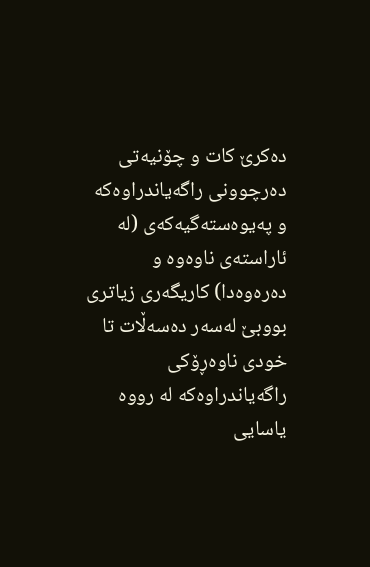ده‌كرێ‌ كات و چۆنیه‌تی‌ ده‌رچوونی‌ راگه‌یاندراوه‌كه‌ و په‌یوه‌سته‌گیه‌كه‌ی‌ (له‌ ئاراسته‌ی‌ ناوه‌وه‌ و ده‌ره‌وه‌دا) كاریگه‌ری‌ زیاتری‌ بووبێ‌ له‌سه‌ر ده‌سه‌ڵات تا خودی‌ ناوه‌ڕۆكی‌ راگه‌یاندراوه‌كه‌ له‌ رووه‌ یاسایی‌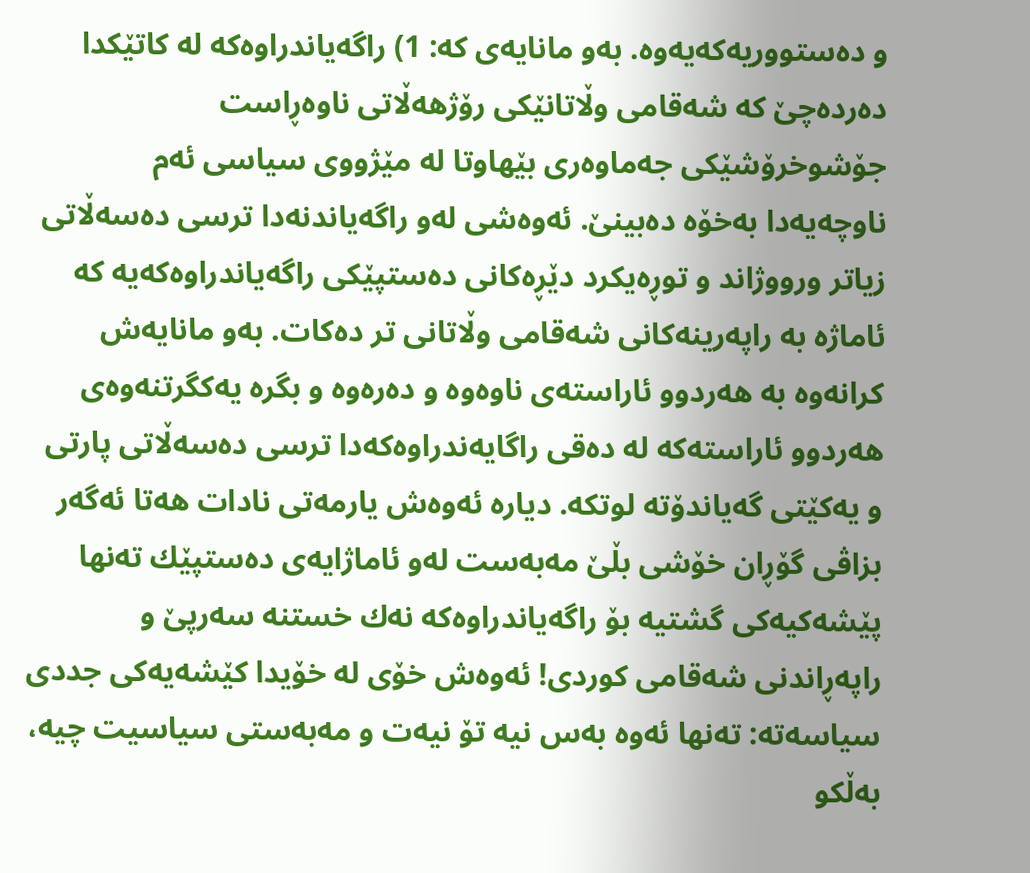و ده‌ستووریه‌كه‌یه‌وه‌. به‌و مانایه‌ی‌ كه‌: 1) راگه‌یاندراوه‌كه‌ له‌ كاتێكدا ده‌رده‌چێ‌ كه‌ شه‌قامی‌ وڵاتانێكی‌ رۆژهه‌ڵاتی‌ ناوه‌ڕاست جۆشوخرۆشێكی‌ جه‌ماوه‌ری‌ بێهاوتا له‌ مێژووی‌ سیاسی‌ ئه‌م ناوچه‌یه‌دا به‌خۆه‌ ده‌بینێ‌. ئه‌وه‌شی‌ له‌و راگه‌یاندنه‌دا ترسی‌ ده‌سه‌ڵاتی‌ زیاتر ورووژاند و توڕه‌یكرد دێڕه‌كانی‌ ده‌ستپێكی‌ راگه‌یاندراوه‌كه‌یه‌ كه‌ ئاماژه‌ به‌ راپه‌رینه‌كانی‌ شه‌قامی‌ وڵاتانی‌ تر ده‌كات. به‌و مانایه‌ش كرانه‌وه‌ به‌ هه‌ردوو ئاراسته‌ی‌ ناوه‌وه‌ و ده‌ره‌وه‌ و بگره‌ یه‌كگرتنه‌وه‌ی‌ هه‌ردوو ئاراسته‌كه‌ له‌ ده‌قی‌ راگایه‌ندراوه‌كه‌دا ترسی‌ ده‌سه‌ڵاتی‌ پارتی‌ و یه‌كێتی‌ گه‌یاندۆته‌ لوتكه‌. دیاره‌ ئه‌وه‌ش یارمه‌تی‌ نادات هه‌تا ئه‌گه‌ر بزاڤی‌ گۆڕان خۆشی‌ بڵێ‌ مه‌به‌ست له‌و ئاماژایه‌ی‌ ده‌ستپێك ته‌نها پێشه‌كیه‌كی‌ گشتیه‌ بۆ راگه‌یاندراوه‌كه‌ نه‌ك خستنه‌ سه‌رپێ‌ و راپه‌ڕاندنی‌ شه‌قامی‌ كوردی! ئه‌وه‌ش خۆی‌ له‌ خۆیدا كێشه‌یه‌كی‌ جددی‌ سیاسه‌ته‌: ته‌نها ئه‌وه‌ به‌س نیه‌ تۆ نیه‌ت و مه‌به‌ستی‌ سیاسیت چیه‌، به‌ڵكو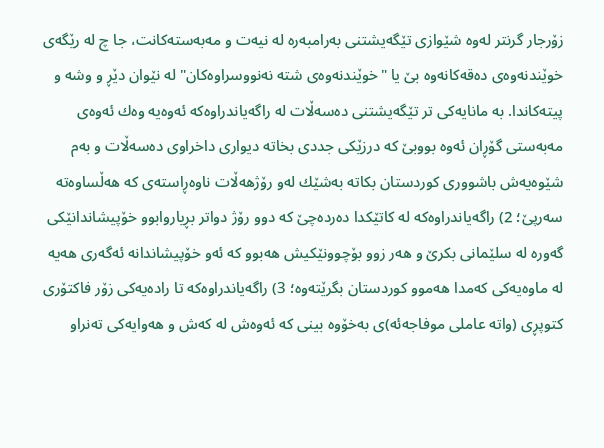زۆرجار گرنتر له‌وه‌ شێوازی‌ تێگه‌یشتنی‌ به‌رامبه‌ره‌ له‌ نیه‌ت و مه‌به‌سته‌كانت، جا چ له‌ رێگه‌ی‌ خوێندنه‌وه‌ی‌ ده‌قه‌كانه‌وه‌ بێ‌ یا "خوێندنه‌وه‌ی‌ شته‌ نه‌نووسراوه‌كان" له‌ نێوان دێڕ و وشه‌ و پیته‌كاندا. به‌ مانایه‌كی‌ تر تێگه‌یشتنی‌ ده‌سه‌ڵات له‌ راگه‌یاندراوه‌كه‌ ئه‌وه‌یه‌ وه‌ك ئه‌وه‌ی‌ مه‌به‌ستی‌ گۆڕان ئه‌وه‌ بووبێ‌ كه‌ درزێكی‌ جددی‌ بخاته‌ دیواری‌ داخراوی‌ ده‌سه‌ڵات و به‌م شێوه‌یه‌ش باشووری‌ كوردستان بكاته‌ به‌شێك له‌و رۆژهه‌ڵات ناوه‌ڕاسته‌ی‌ كه‌ هه‌ڵساوه‌ته‌ سه‌رپێ‌؛ 2) راگه‌یاندراوه‌كه‌ له‌ كاتێكدا ده‌رده‌چێ‌ كه‌ دوو رۆژ دواتر بڕیاروابوو خۆپیشاندانێكی‌ گه‌وره‌ له‌ سلێمانی‌ بكرێ‌ و هه‌ر زوو بۆچوونێكیش هه‌بوو كه‌ ئه‌و خۆپیشاندانه‌ ئه‌گه‌ری‌ هه‌یه‌ له‌ ماوه‌یه‌كی‌ كه‌مدا هه‌موو كوردستان بگرێته‌وه‌؛ 3) راگه‌یاندراوه‌كه‌ تا راده‌یه‌كی‌ زۆر فاكتۆری‌ كتوپڕی‌ (واته‌ عاملی‌ موفاجه‌ئه‌)ی‌ به‌خۆوه‌ بینی‌ كه‌ ئه‌وه‌ش له‌ كه‌ش و هه‌وایه‌كی‌ ته‌نراو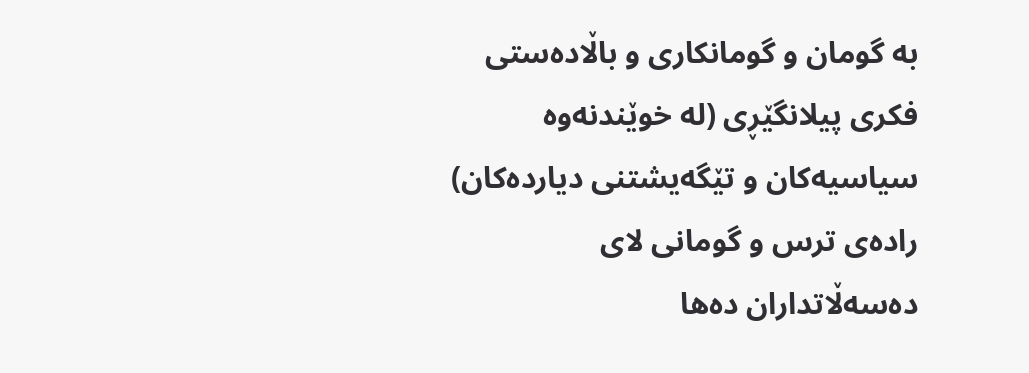به‌ گومان و گومانكاری‌ و باڵاده‌ستی‌ فكری‌ پیلانگێڕی‌ (له‌ خوێندنه‌وه‌ سیاسیه‌كان و تێگه‌یشتنی‌ دیارده‌كان) راده‌ی‌ ترس و گومانی‌ لای‌ ده‌سه‌ڵاتداران ده‌ها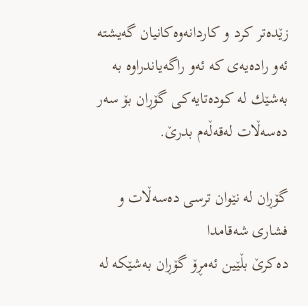زێده‌تر كرد و كاردانه‌وه‌كانیان گه‌یشته‌ ئه‌و راده‌یه‌ی‌ كه‌ ئه‌و راگه‌یاندراوه‌ به‌ به‌شێك له‌ كوده‌تایه‌كی‌ گۆڕان بۆ سه‌ر ده‌سه‌ڵات له‌قه‌ڵه‌م بدرێ‌.

گۆڕان له‌ نێوان ترسی‌ ده‌سه‌ڵات و فشاری‌ شه‌قامدا
ده‌كرێ‌ بڵێین ئه‌مڕۆ گۆڕان به‌شێكه‌ له‌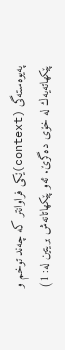په‌یوه‌سته‌گی (context)ێكی‌ فراوانتر كه‌ چه‌ند توخم و پێكهاته‌یه‌ك له‌ خۆی‌ ده‌گرێ‌. ئه‌و پێكهاتانه‌ش بریتین له‌: 1)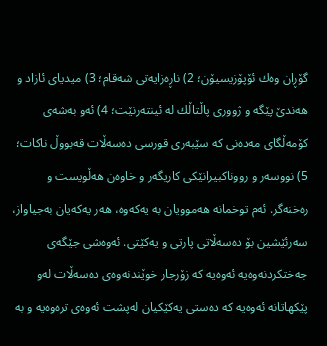گۆڕان وه‌ك ئۆپۆزیسیۆن؛ 2) ناڕه‌زایه‌تی‌ شه‌قام؛ 3) میدیای‌ ئازاد و هه‌ندێ‌ پێگه‌ و ژووری‌ پاڵتاڵك له‌ ئینته‌رنێت؛ 4) ئه‌و به‌شه‌ی‌ كۆمه‌ڵگای‌ مه‌ده‌نی‌ كه‌ سێبه‌ری‌ قورسی‌ ده‌سه‌ڵات قه‌بووڵ ناكات؛ 5) نووسه‌ر و رووناكبیرانێكی‌ كاریگه‌ر و خاوه‌ن هه‌ڵویست و ره‌خنه‌گر. ئه‌م توخمانه‌ هه‌موویان به‌ یه‌كه‌وه‌، هه‌ر یه‌كه‌یان به‌جیاواز، سه‌رئێشین بۆ ده‌سه‌ڵاتی‌ پارتی‌ و یه‌كێتی‌. ئه‌وه‌شی‌ جێگه‌ی‌ جه‌ختكردنه‌وه‌یه‌ ئه‌وه‌یه‌ كه‌ زۆرجار خوێندنه‌وه‌ی‌ ده‌سه‌ڵات له‌و پێكهاتانه‌ ئه‌وه‌یه‌ كه‌ ده‌ستی‌ یه‌كێكیان له‌پشت ئه‌وه‌ی‌ تره‌وه‌یه‌ و به‌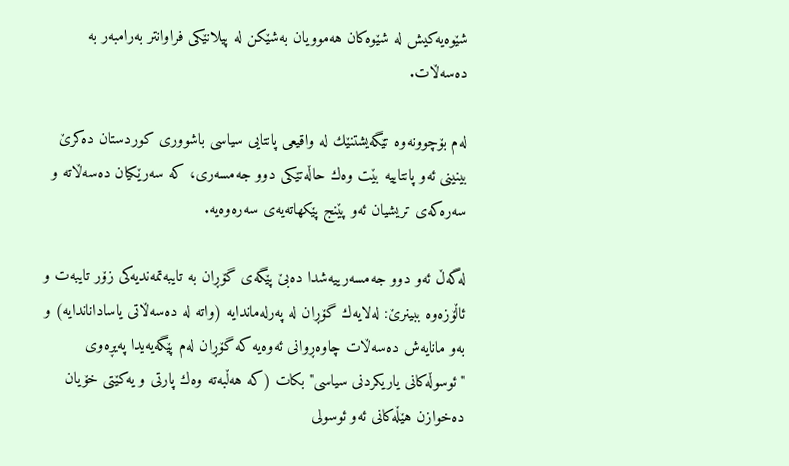شێوه‌یه‌كیش له‌ شێوه‌كان هه‌موویان به‌شێكن له‌ پیلانێكی‌ فراوانتر به‌رامبه‌ر به‌ ده‌سه‌ڵات.

له‌م بۆچوونه‌وه‌ تێگه‌یشتنێك له‌ واقیعی‌ پانتایی‌ سیاسی‌ باشووری‌ كوردستان ده‌كرێ‌ بینینی‌ ئه‌و پانتاییه‌ بێت وه‌ك حاڵه‌تێكی‌ دوو جه‌مسه‌ری‌، كه‌ سه‌رێكیان ده‌سه‌ڵاته‌ و سه‌ره‌كه‌ی‌ تریشیان ئه‌و پێنج پێكهاته‌یه‌ی‌ سه‌ره‌وه‌یه‌.

له‌گه‌ڵ ئه‌و دوو جه‌مسه‌رییه‌شدا ده‌بێ‌ پێگه‌ی‌ گۆڕان به‌ تایبه‌تمه‌ندیه‌كی‌ زۆر تایبه‌ت و ئاڵۆزه‌وه‌ ببینرێ‌: له‌لایه‌ك گۆڕان له‌ په‌رله‌ماندایه‌ (واته‌ له‌ ده‌سه‌ڵاتی‌ یاساداناندایه‌) و به‌و مانایه‌ش ده‌سه‌ڵات چاوه‌ڕوانی‌ ئه‌وه‌یه‌ كه‌ گۆڕان له‌م پێگه‌یه‌یدا په‌یڕه‌وی‌ "ئوسوڵه‌كانی‌ یاریكردنی‌ سیاسی‌" بكات (كه‌ هه‌ڵبه‌ته‌ وه‌ك پارتی‌ و یه‌كێتی‌ خۆیان ده‌خوازن هێڵه‌كانی‌ ئه‌و ئوسولی‌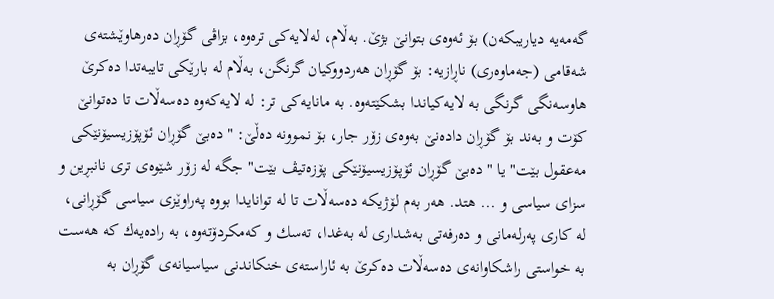گه‌مه‌یه‌ دیاریبكه‌ن) بۆ ئه‌وه‌ی‌ بتوانێ‌ بژێ‌. به‌ڵام، له‌لایه‌كی‌ تره‌وه‌، بزاڤی‌ گۆڕان ده‌رهاوێشته‌ی‌ شه‌قامی‌ (جه‌ماوه‌ری‌) ناڕازیه‌: بۆ گۆڕان هه‌ردووكیان گرنگن، به‌ڵام له‌ بارێكی‌ تایبه‌تدا ده‌كرێ‌ هاوسه‌نگی‌ گرنگی‌ به‌ لایه‌كیاندا بشكێته‌وه‌. به‌ مانایه‌كی‌ تر: له‌ لایه‌كه‌وه‌ ده‌سه‌ڵات تا ده‌توانێ‌ كۆت و به‌ند بۆ گۆڕان داده‌نێ‌ به‌وه‌ی‌ زۆر جار، بۆ نموونه‌ ده‌ڵێ‌: "ده‌بێ‌ گۆڕان ئۆپۆزیسیۆنێكی‌ مه‌عقول بێت" یا "ده‌بێ‌ گۆڕان ئۆپۆزیسیۆنێكی‌ پۆزه‌تیڤ بێت" جگه‌ له‌ زۆر شێوه‌ی‌ تری‌ نانبڕین و سزای‌ سیاسی‌ و ... هتد. هه‌ر به‌م لۆژیكه‌ ده‌سه‌ڵات تا له‌ توانایدا بووه‌ په‌راوێزی‌ سیاسی‌ گۆڕانی‌، له‌ كاری‌ په‌رله‌مانی‌ و ده‌رفه‌تی‌ به‌شداری‌ له‌ به‌غدا، ته‌سك و كه‌مكردۆته‌وه‌، به‌ راده‌یه‌ك كه‌ هه‌ست به‌ خواستی‌ راشكاوانه‌ی‌ ده‌سه‌ڵات ده‌كرێ‌ به‌ ئاراسته‌ی‌ خنكاندنی‌ سیاسیانه‌ی‌ گۆڕان به‌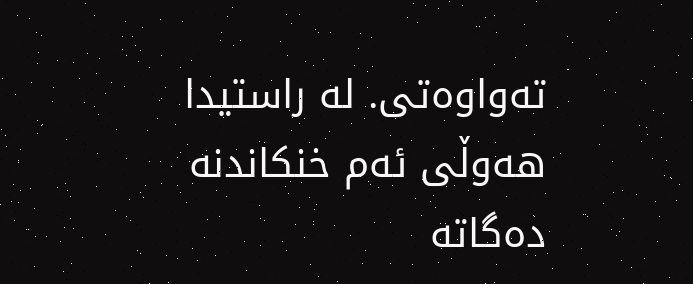ته‌واوه‌تی‌. له‌ راستیدا هه‌وڵی‌ ئه‌م خنكاندنه‌ ده‌گاته‌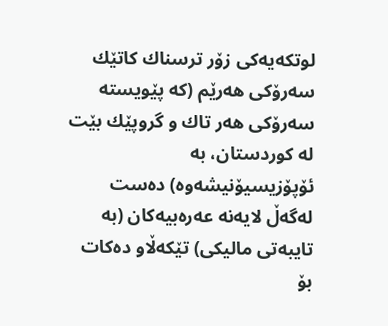لوتكه‌یه‌كی‌ زۆر ترسناك كاتێك سه‌رۆكی‌ هه‌رێم (كه‌ پێویسته‌ سه‌رۆكی‌ هه‌ر تاك و گروپێك بێت له‌ كوردستان، به‌ ئۆپۆزیسیۆنیشه‌وه‌) ده‌ست له‌گه‌ڵ لایه‌نه‌ عه‌ره‌بیه‌كان (به‌ تایبه‌تی‌ مالیكی‌) تێكه‌ڵاو ده‌كات بۆ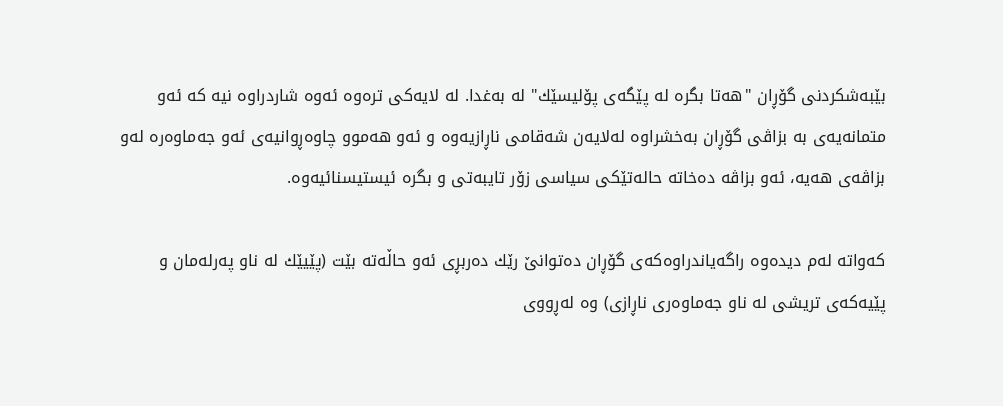بێبه‌شكردنی‌ گۆڕان "هه‌تا بگره‌ له‌ پێگه‌ی‌ پۆلیسێك" له‌ به‌غدا. له‌ لایه‌كی‌ تره‌وه‌ ئه‌وه‌ شاردراوه‌ نیه‌ كه‌ ئه‌و متمانه‌یه‌ی‌ به‌ بزاڤی‌ گۆڕان به‌خشراوه‌ له‌لایه‌ن شه‌قامی‌ ناڕازیه‌وه‌ و ئه‌و هه‌موو چاوه‌ڕوانیه‌ی‌ ئه‌و جه‌ماوه‌ره‌ له‌و بزاڤه‌ی‌ هه‌یه‌، ئه‌و بزاڤه‌ ده‌خاته‌ حاله‌تێكی‌ سیاسی‌ زۆر تایبه‌تی و بگره‌ ئیستیسنائیه‌وه‌.

كه‌واته‌ له‌م دیده‌وه‌ راگه‌یاندراوه‌كه‌ی‌ گۆڕان ده‌توانێ‌ رێك ده‌ربڕی‌ ئه‌و حاڵه‌ته‌ بێت (پێیێك له‌ ناو په‌رله‌مان و پێیه‌كه‌ی‌ تریشی‌ له‌ ناو جه‌ماوه‌ری‌ ناڕازی‌) وه‌ له‌ڕووی‌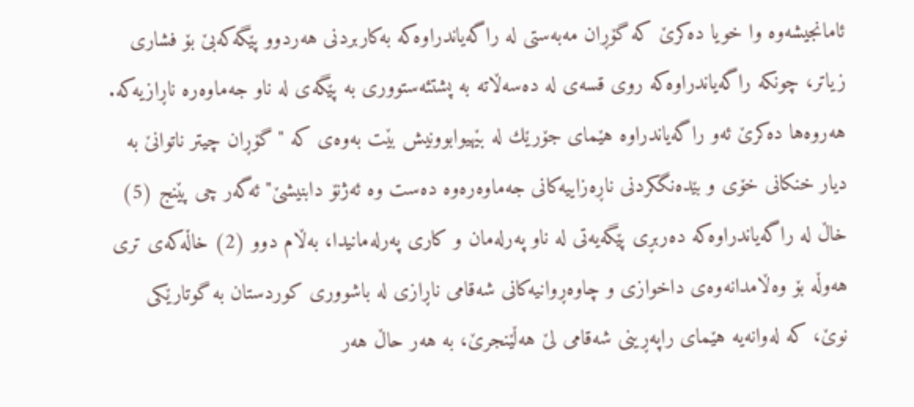ئامانجیشه‌وه‌ وا خویا ده‌كرێ‌ كه‌ گۆڕان مه‌به‌ستی‌ له‌ راگه‌یاندراوه‌كه‌ به‌كاربردنی‌ هه‌ردوو پێگه‌كه‌بێ‌ بۆ فشاری‌ زیاتر، چونكه‌ راگه‌یاندراوه‌كه‌ روی‌ قسه‌ی‌ له‌ ده‌سه‌ڵاته‌ به‌ پشتئه‌ستووری به‌ پێگه‌ی‌ له‌ ناو جه‌ماوه‌ره‌ ناڕازیه‌كه‌. هه‌روه‌ها ده‌كرێ‌ ئه‌و راگه‌یاندراوه‌ هێمای‌ جۆرێك له‌ بێهیوابوونیش بێت به‌وه‌ی‌ كه‌ "گۆڕان چیتر ناتوانێ‌ به‌ دیار خنكانی‌ خۆی و بێده‌نگكردنی‌ ناڕه‌زاییه‌كانی‌ جه‌ماوه‌ره‌وه‌ ده‌ست وه‌ ئه‌ژنۆ دابنیشێ‌" ئه‌گه‌ر چی‌ پێنج (5) خاڵ له‌ راگه‌یاندراوه‌كه‌ ده‌ربڕی‌ پێگه‌یه‌تی‌ له‌ ناو په‌رله‌مان و كاری‌ په‌رله‌مانیدا، به‌ڵام دوو (2) خاڵه‌كه‌ی‌ تری‌ هه‌وڵه‌ بۆ وه‌ڵامدانه‌وه‌ی‌ داخوازی‌ و چاوه‌ڕوانیه‌كانی‌ شه‌قامی‌ ناڕازی‌ له‌ باشووری‌ كوردستان به‌ گوتارێكی‌ نوێ‌، كه‌ له‌وانه‌یه‌ هێمای‌ راپه‌ڕینی‌ شه‌قامی‌ لێ‌ هه‌ڵێنجرێ‌، به‌ هه‌ر حاڵ هه‌ر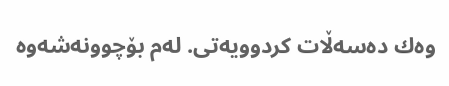وه‌ك ده‌سه‌ڵات كردوویه‌تی‌. له‌م بۆچوونه‌شه‌وه‌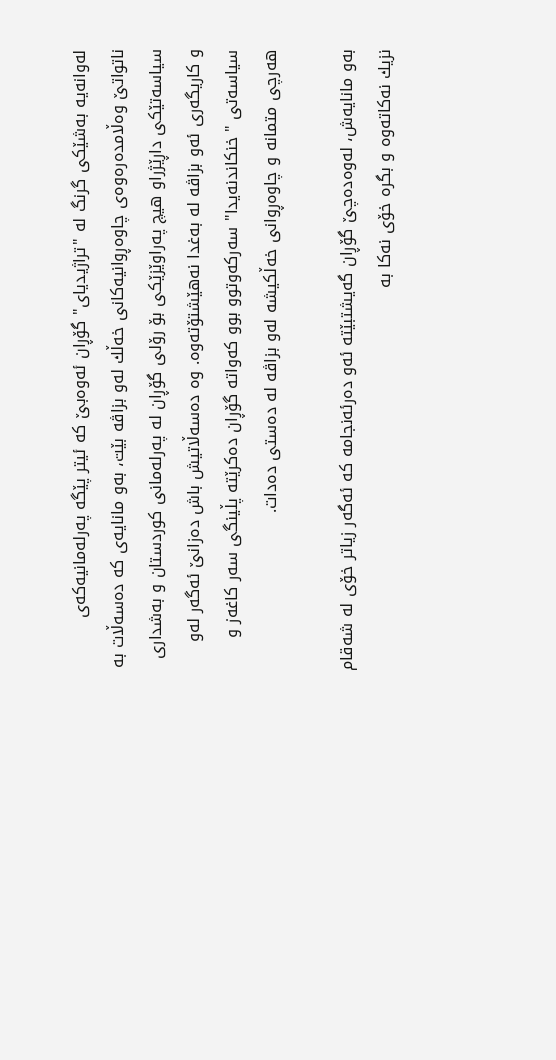له‌وانه‌یه‌ به‌شێكی‌ گرنگ له‌ "تراژیدیای‌" گۆڕان ئه‌وه‌بێ‌ كه‌ ئیتر پێگه‌ په‌رله‌مانیه‌كه‌ی‌ ناتواتێ‌ وه‌ڵامده‌ره‌وه‌ی‌ چاوه‌ڕوانیه‌كانی‌ خه‌ڵك له‌و بزاڤه‌ بێت، به‌و مانایه‌ی‌ كه‌ ده‌سه‌ڵات به‌ سیاسه‌تێكی‌ داڕێژراو هیچ په‌راوێزێكی‌ بۆ رۆلی‌ گۆڕان له‌ په‌رله‌مانی‌ كوردستان و به‌شداری‌ و كاریگه‌ری‌ ئه‌و بزاڤه‌ له‌ به‌غدا نه‌هێشتۆته‌وه‌. وه‌ ده‌سه‌ڵاتیش باش ده‌زانێ‌ ئه‌گه‌ر له‌و سیاسه‌تی‌ "خنكاندنه‌یدا" سه‌ركه‌وتوو بوو كه‌واته‌ گۆڕان ده‌كرێته‌ پڵینگی‌ سه‌ر كاغه‌ز و هه‌رچی‌ متمانه‌ و چاوه‌ڕوانی‌ خه‌ڵكیشه‌ له‌و بزاڤه‌ له‌ ده‌ستی‌ ده‌دات.

به‌و مانایه‌ش، له‌وه‌ده‌چێ‌ گۆڕان گه‌یشتبێته‌ ئه‌و ده‌رئه‌نجامه‌ كه‌ ئه‌گه‌ر زیاتر خۆی‌ له‌ شه‌قام نزیك نه‌كاته‌وه‌ و بگره‌ خۆی‌ نه‌كا به‌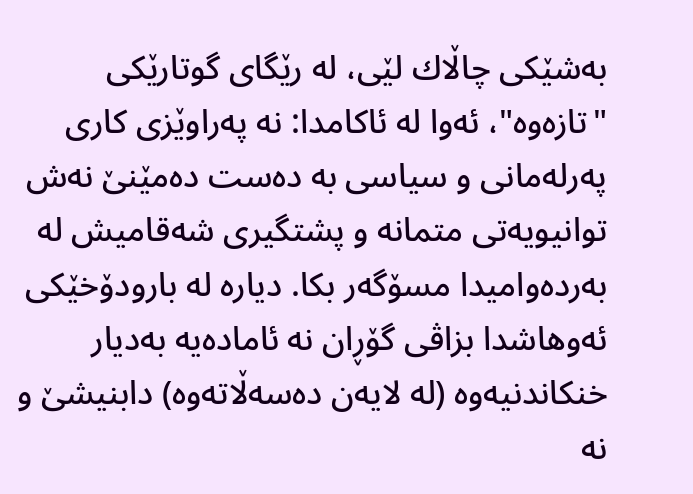به‌شێكی‌ چاڵاك لێی‌، له‌ رێگای‌ گوتارێكی‌ "تازه‌وه‌"، ئه‌وا له‌ ئاكامدا: نه‌ په‌راوێزی‌ كاری‌ په‌رله‌مانی‌ و سیاسی‌ به‌ ده‌ست ده‌مێنێ‌ نه‌ش توانیویه‌تی‌ متمانه‌ و پشتگیری‌ شه‌قامیش له‌ به‌رده‌وامیدا مسۆگه‌ر بكا. دیاره‌ له‌ بارودۆخێكی‌ ئه‌وهاشدا بزاڤی‌ گۆڕان نه‌ ئاماده‌یه‌ به‌دیار خنكاندنیه‌وه‌ (له‌ لایه‌ن ده‌سه‌ڵاته‌وه‌) دابنیشێ‌ و نه‌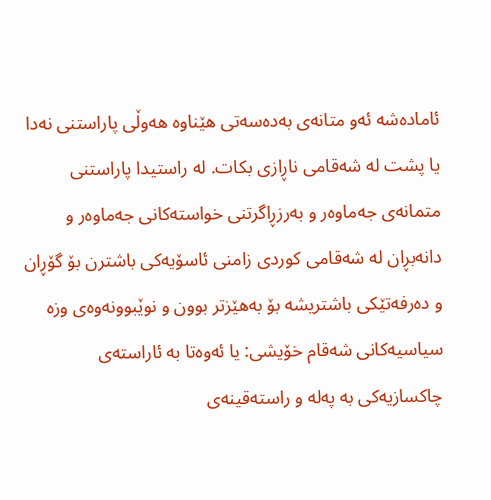ئاماده‌شه‌ ئه‌و متانه‌ی‌ به‌ده‌سه‌تی‌ هێناوه‌ هه‌وڵی‌ پاراستنی‌ نه‌دا یا پشت له‌ شه‌قامی‌ ناڕازی‌ بكات. له‌ راستیدا پاراستنی‌ متمانه‌ی‌ جه‌ماوه‌ر و به‌رزڕاگرتنی‌ خواسته‌كانی‌ جه‌ماوه‌ر و دانه‌بڕان له‌ شه‌قامی‌ كوردی‌ زامنی‌ ئاسۆیه‌كی‌ باشترن بۆ گۆڕان و ده‌رفه‌تێكی‌ باشتریشه‌ بۆ به‌هێزتر بوون و نوێبوونه‌وه‌ی‌ وزه‌ سیاسیه‌كانی‌ شه‌قام خۆیشی‌: یا ئه‌وه‌تا به‌ ئاراسته‌ی‌ چاكسازیه‌كی‌ به‌ په‌له‌ و راسته‌قینه‌ی‌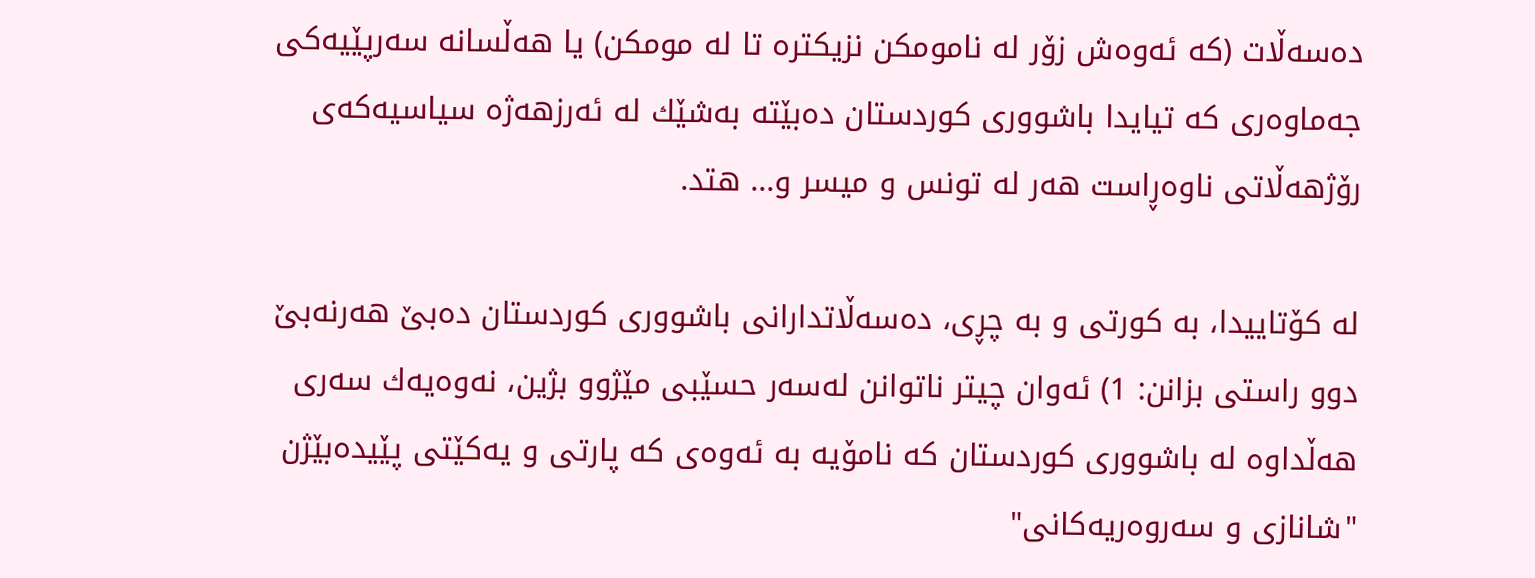ده‌سه‌ڵات (كه‌ ئه‌وه‌ش زۆر له‌ نامومكن نزیكتره‌ تا له‌ مومكن) یا هه‌ڵسانه‌ سه‌رپێیه‌كی‌ جه‌ماوه‌ری‌ كه‌ تیایدا باشووری‌ كوردستان ده‌بێته‌ به‌شێك له‌ ئه‌رزهه‌ژه‌ سیاسیه‌كه‌ی‌ رۆژهه‌ڵاتی‌ ناوه‌ڕاست هه‌ر له‌ تونس و میسر و... هتد.

له‌ كۆتاییدا، به‌ كورتی‌ و به‌ چڕی‌، ده‌سه‌ڵاتدارانی‌ باشووری‌ كوردستان ده‌بێ‌ هه‌رنه‌بێ‌ دوو راستی‌ بزانن: 1) ئه‌وان چیتر ناتوانن له‌سه‌ر حسێبی‌ مێژوو بژین، نه‌وه‌یه‌ك سه‌ری‌ هه‌ڵداوه‌ له‌ باشووری‌ كوردستان كه‌ نامۆیه‌ به‌ ئه‌وه‌ی‌ كه‌ پارتی‌ و یه‌كێتی‌ پێیده‌بێژن "شانازی و سه‌روه‌ریه‌كانی‌"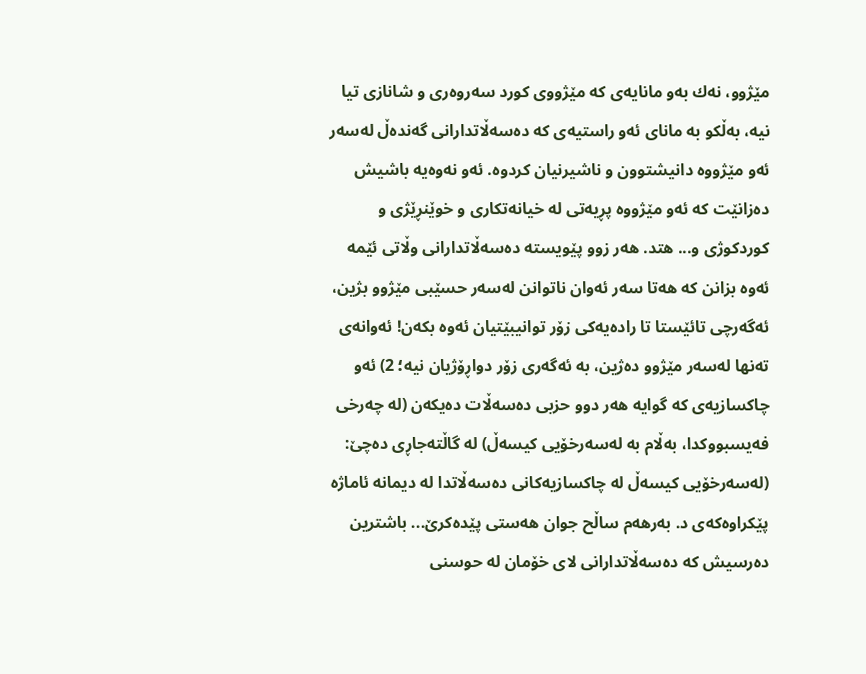مێژوو، نه‌ك به‌و مانایه‌ی‌ كه‌ مێژووی‌ كورد سه‌روه‌ری‌ و شانازی‌ تیا نیه‌، به‌ڵكو به‌ مانای‌ ئه‌و راستیه‌ی‌ كه‌ ده‌سه‌ڵاتدارانی‌ گه‌نده‌ڵ له‌سه‌ر ئه‌و مێژووه‌ دانیشتوون و ناشیرنیان كردوه‌. ئه‌و نه‌وه‌یه‌ باشیش ده‌زانێت كه‌ ئه‌و مێژووه‌ پڕیه‌تی‌ له‌ خیانه‌تكاری‌ و خوێنڕێژی‌ و كوردكوژی‌ و... هتد. هه‌ر زوو پێویسته‌ ده‌سه‌ڵاتدارانی‌ وڵاتی‌ ئێمه‌ ئه‌وه‌ بزانن كه‌ هه‌تا سه‌ر ئه‌وان ناتوانن له‌سه‌ر حسێبی‌ مێژوو بژین، ئه‌گه‌رچی‌ تائێستا تا راده‌یه‌كی‌ زۆر توانیبێتیان ئه‌وه‌ بكه‌ن! ئه‌وانه‌ی‌ ته‌نها له‌سه‌ر مێژوو ده‌ژین، به‌ ئه‌گه‌ری‌ زۆر دواڕۆژیان نیه‌؛ 2) ئه‌و چاكسازیه‌ی‌ كه‌ گوایه‌ هه‌ر دوو حزبی‌ ده‌سه‌ڵات ده‌یكه‌ن (له‌ چه‌رخی‌ فه‌یسبووكدا، به‌ڵام به‌ له‌سه‌رخۆیی‌ كیسه‌ڵ) له‌ گاڵته‌جاڕی‌ ده‌چێ‌: (له‌سه‌رخۆیی‌ كیسه‌ڵ له‌ چاكسازیه‌كانی‌ ده‌سه‌ڵاتدا له‌ دیمانه‌ ئاماژه‌ پێكراوه‌كه‌ی‌ د. به‌رهه‌م ساڵح جوان هه‌ستی‌ پێده‌كرێ‌... باشترین ده‌رسیش كه‌ ده‌سه‌ڵاتدارانی‌ لای‌ خۆمان له‌ حوسنی‌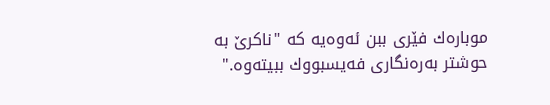موباره‌ك فێری ببن ئه‌وه‌یه‌ كه‌ "ناكرێ‌ به‌ حوشتر به‌ره‌نگاری‌ فه‌یسبووك ببیته‌وه‌."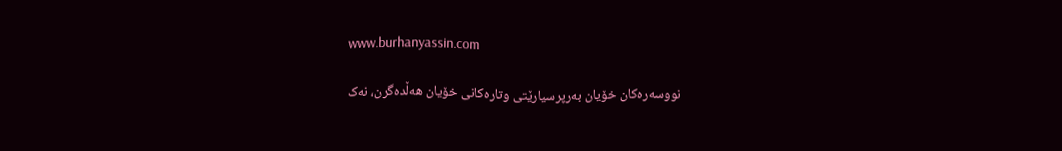www.burhanyassin.com

نووسەرەکان خۆیان بەرپرسیارێتی وتارەکانی خۆیان هەڵدەگرن، نەک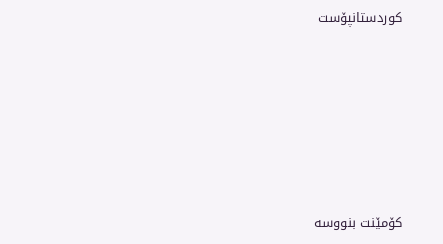کوردستانپۆست






کۆمێنت بنووسە